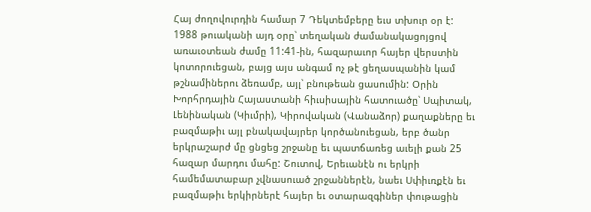Հայ ժողովուրդին համար 7 Դեկտեմբերը եւս տխուր օր է: 1988 թուականի այդ օրը՝ տեղական ժամանակացոյցով առաւօտեան ժամը 11:41-ին, հազարաւոր հայեր վերստին կոտորուեցան, բայց այս անգամ ոչ թէ ցեղասպանին կամ թշնամիներու ձեռամբ, այլ՝ բնութեան ցասումին: Օրին Խորհրդային Հայաստանի հիւսիսային հատուածը՝ Սպիտակ, Լենինական (Կիւմրի), Կիրովական (Վանաձոր) քաղաքները եւ բազմաթիւ այլ բնակավայրեր կործանուեցան, երբ ծանր երկրաշարժ մը ցնցեց շրջանը եւ պատճառեց աւելի քան 25 հազար մարդու մահը: Շուտով, Երեւանէն ու երկրի համեմատաբար չվնասուած շրջաններէն, նաեւ Սփիւռքէն եւ բազմաթիւ երկիրներէ հայեր եւ օտարազգիներ փութացին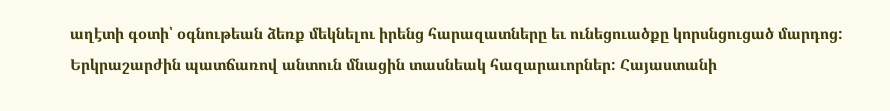աղէտի գօտի՝ օգնութեան ձեռք մեկնելու իրենց հարազատները եւ ունեցուածքը կորսնցուցած մարդոց: Երկրաշարժին պատճառով անտուն մնացին տասնեակ հազարաւորներ: Հայաստանի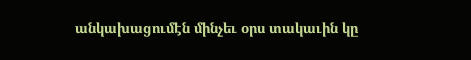անկախացումէն մինչեւ օրս տակաւին կը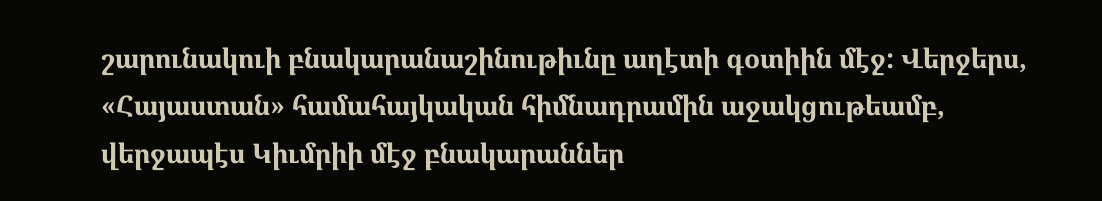շարունակուի բնակարանաշինութիւնը աղէտի գօտիին մէջ: Վերջերս, «Հայաստան» համահայկական հիմնադրամին աջակցութեամբ, վերջապէս Կիւմրիի մէջ բնակարաններ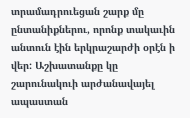տրամադրուեցան շարք մը ընտանիքներու, որոնք տակաւին անտուն էին երկրաշարժի օրէն ի վեր: Աշխատանքը կը շարունակուի արժանավայել ապաստան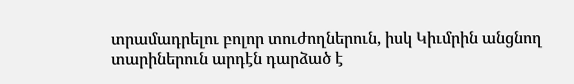տրամադրելու բոլոր տուժողներուն, իսկ Կիւմրին անցնող տարիներուն արդէն դարձած է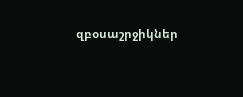զբօսաշրջիկներ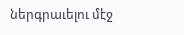ներգրաւելու մէջ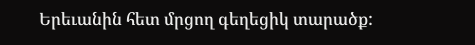Երեւանին հետ մրցող գեղեցիկ տարածք: